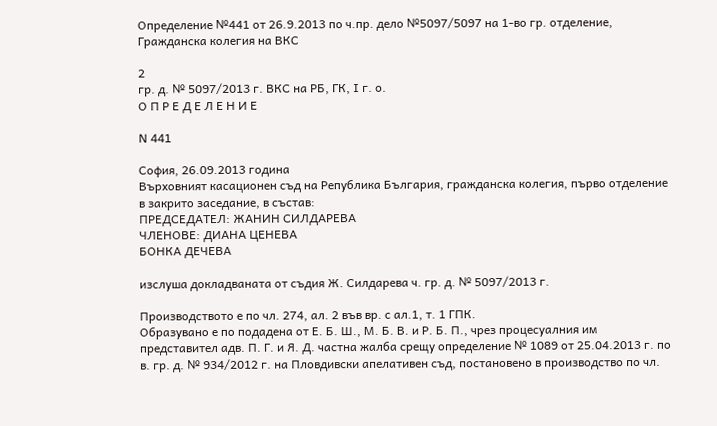Определение №441 от 26.9.2013 по ч.пр. дело №5097/5097 на 1-во гр. отделение, Гражданска колегия на ВКС

2
гр. д. № 5097/2013 г. ВКС на РБ, ГК, І г. о.
О П Р Е Д Е Л Е Н И Е

N 441

София, 26.09.2013 година
Върховният касационен съд на Република България, гражданска колегия, първо отделение в закрито заседание, в състав:
ПРЕДСЕДАТЕЛ: ЖАНИН СИЛДАРЕВА
ЧЛЕНОВЕ: ДИАНА ЦЕНЕВА
БОНКА ДЕЧЕВА

изслуша докладваната от съдия Ж. Силдарева ч. гр. д. № 5097/2013 г.

Производството е по чл. 274, ал. 2 във вр. с ал.1, т. 1 ГПК.
Образувано е по подадена от Е. Б. Ш., М. Б. В. и Р. Б. П., чрез процесуалния им представител адв. П. Г. и Я. Д. частна жалба срещу определение № 1089 от 25.04.2013 г. по в. гр. д. № 934/2012 г. на Пловдивски апелативен съд, постановено в производство по чл.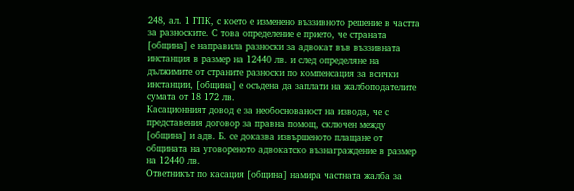248, ал. 1 ГПК, с което е изменено въззивното решение в частта за разноските. С това определение е прието, че страната [община] е направила разноски за адвокат във въззивната инстанция в размер на 12440 лв. и след определяне на дължимите от страните разноски по компенсация за всички инстанции, [община] е осъдена да заплати на жалбоподателите сумата от 18 172 лв.
Касационният довод е за необоснованост на извода, че с представения договор за правна помощ, сключен между [община] и адв. Б. се доказва извършеното плащане от общината на уговореното адвокатско възнаграждение в размер на 12440 лв.
Ответникът по касация [община] намира частната жалба за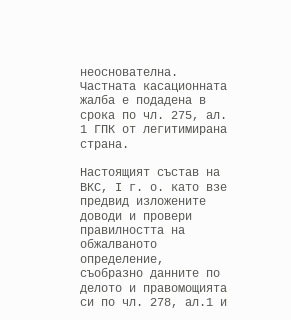неоснователна.
Частната касационната жалба е подадена в срока по чл. 275, ал. 1 ГПК от легитимирана страна.

Настоящият състав на ВКС, І г. о. като взе предвид изложените доводи и провери правилността на обжалваното определение, съобразно данните по делото и правомощията си по чл. 278, ал.1 и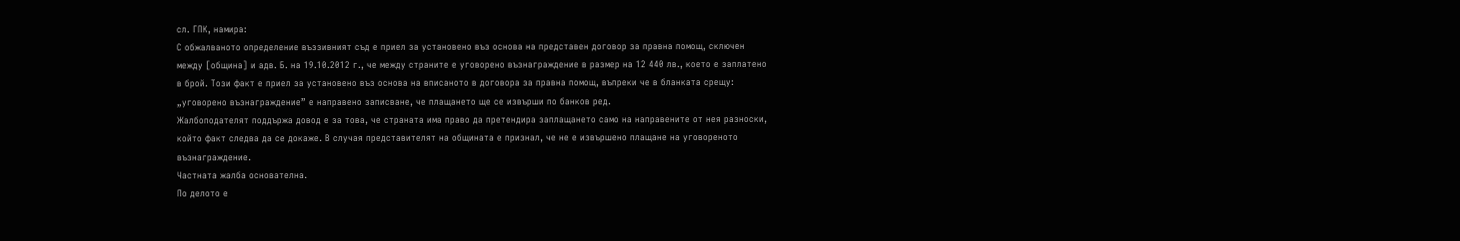сл. ГПК, намира:
С обжалваното определение въззивният съд е приел за установено въз основа на представен договор за правна помощ, сключен между [община] и адв. Б. на 19.10.2012 г., че между страните е уговорено възнаграждение в размер на 12 440 лв., което е заплатено в брой. Този факт е приел за установено въз основа на вписаното в договора за правна помощ, въпреки че в бланката срещу: „уговорено възнаграждение” е направено записване, че плащането ще се извърши по банков ред.
Жалбоподателят поддържа довод е за това, че страната има право да претендира заплащането само на направените от нея разноски, който факт следва да се докаже. В случая представителят на общината е признал, че не е извършено плащане на уговореното възнаграждение.
Частната жалба основателна.
По делото е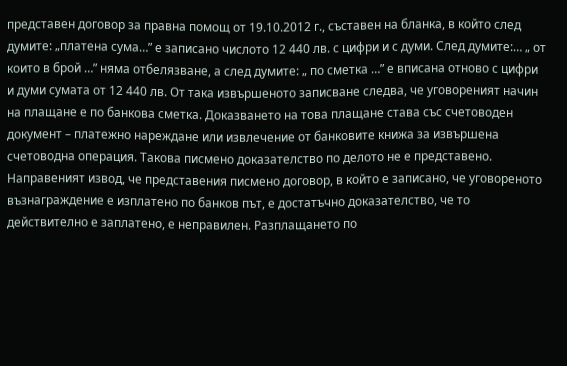представен договор за правна помощ от 19.10.2012 г., съставен на бланка, в който след думите: „платена сума…” е записано числото 12 440 лв. с цифри и с думи. След думите:… „ от които в брой …” няма отбелязване, а след думите: „ по сметка …” е вписана отново с цифри и думи сумата от 12 440 лв. От така извършеното записване следва, че уговореният начин на плащане е по банкова сметка. Доказването на това плащане става със счетоводен документ – платежно нареждане или извлечение от банковите книжа за извършена счетоводна операция. Такова писмено доказателство по делото не е представено.
Направеният извод, че представения писмено договор, в който е записано, че уговореното възнаграждение е изплатено по банков път, е достатъчно доказателство, че то действително е заплатено, е неправилен. Разплащането по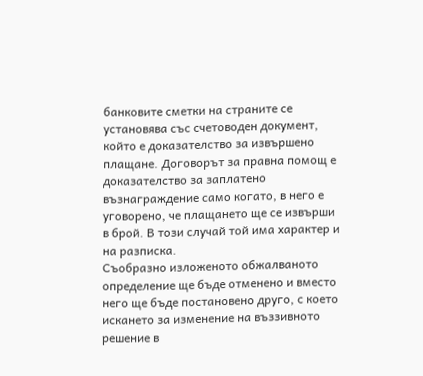банковите сметки на страните се установява със счетоводен документ, който е доказателство за извършено плащане. Договорът за правна помощ е доказателство за заплатено възнаграждение само когато, в него е уговорено, че плащането ще се извърши в брой. В този случай той има характер и на разписка.
Съобразно изложеното обжалваното определение ще бъде отменено и вместо него ще бъде постановено друго, с което искането за изменение на въззивното решение в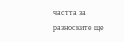частта за разноските ще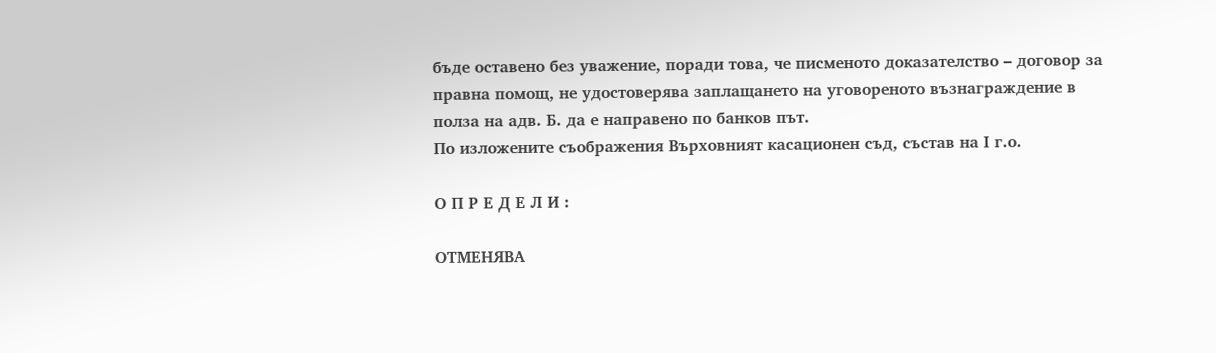бъде оставено без уважение, поради това, че писменото доказателство – договор за правна помощ, не удостоверява заплащането на уговореното възнаграждение в полза на адв. Б. да е направено по банков път.
По изложените съображения Върховният касационен съд, състав на І г.о.

О П Р Е Д Е Л И :

ОТМЕНЯВА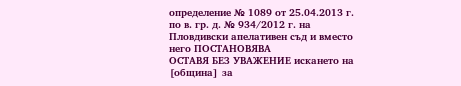определение № 1089 от 25.04.2013 г. по в. гр. д. № 934/2012 г. на Пловдивски апелативен съд и вместо него ПОСТАНОВЯВА
ОСТАВЯ БЕЗ УВАЖЕНИЕ искането на [община] за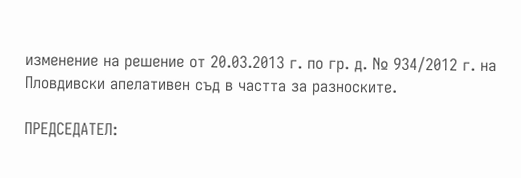изменение на решение от 20.03.2013 г. по гр. д. № 934/2012 г. на Пловдивски апелативен съд в частта за разноските.

ПРЕДСЕДАТЕЛ: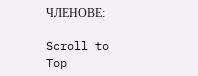ЧЛЕНОВЕ:

Scroll to Top